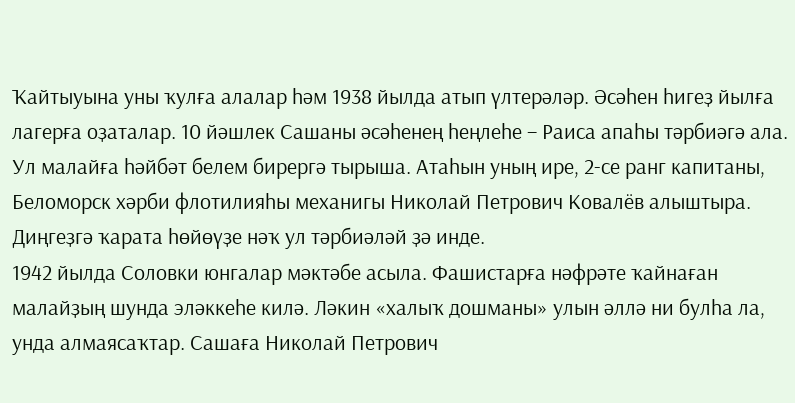Ҡайтыуына уны ҡулға алалар һәм 1938 йылда атып үлтерәләр. Әсәһен һигеҙ йылға лагерға оҙаталар. 10 йәшлек Сашаны әсәһенең һеңлеһе – Раиса апаһы тәрбиәгә ала. Ул малайға һәйбәт белем бирергә тырыша. Атаһын уның ире, 2-се ранг капитаны, Беломорск хәрби флотилияһы механигы Николай Петрович Ковалёв алыштыра. Диңгеҙгә ҡарата һөйөүҙе нәҡ ул тәрбиәләй ҙә инде.
1942 йылда Соловки юнгалар мәктәбе асыла. Фашистарға нәфрәте ҡайнаған малайҙың шунда эләккеһе килә. Ләкин «халыҡ дошманы» улын әллә ни булһа ла, унда алмаясаҡтар. Сашаға Николай Петрович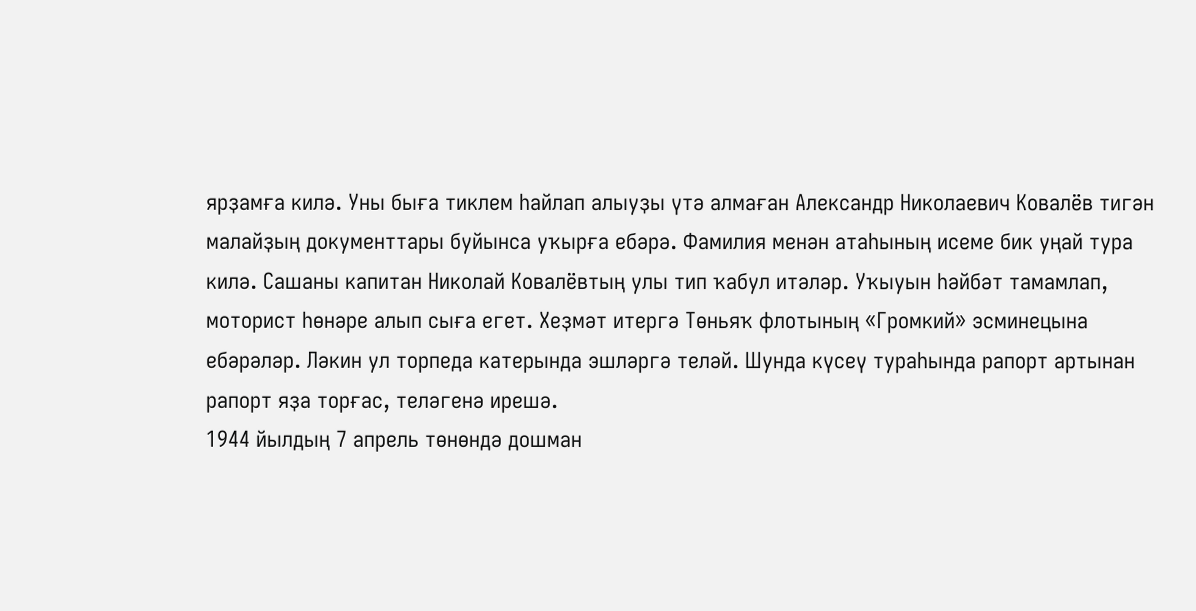ярҙамға килә. Уны быға тиклем һайлап алыуҙы үтә алмаған Александр Николаевич Ковалёв тигән малайҙың документтары буйынса уҡырға ебәрә. Фамилия менән атаһының исеме бик уңай тура килә. Сашаны капитан Николай Ковалёвтың улы тип ҡабул итәләр. Уҡыуын һәйбәт тамамлап, моторист һөнәре алып сыға егет. Хеҙмәт итергә Төньяҡ флотының «Громкий» эсминецына ебәрәләр. Ләкин ул торпеда катерында эшләргә теләй. Шунда күсеү тураһында рапорт артынан рапорт яҙа торғас, теләгенә ирешә.
1944 йылдың 7 апрель төнөндә дошман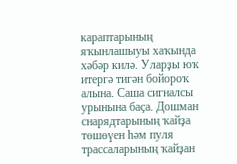караптарының яҡынлашыуы хаҡында хәбәр килә. Уларҙы юҡ итергә тигән бойороҡ алына. Саша сигналсы урынына баҫа. Дошман снарядтарының ҡайҙа төшөүен һәм пуля трассаларының ҡайҙан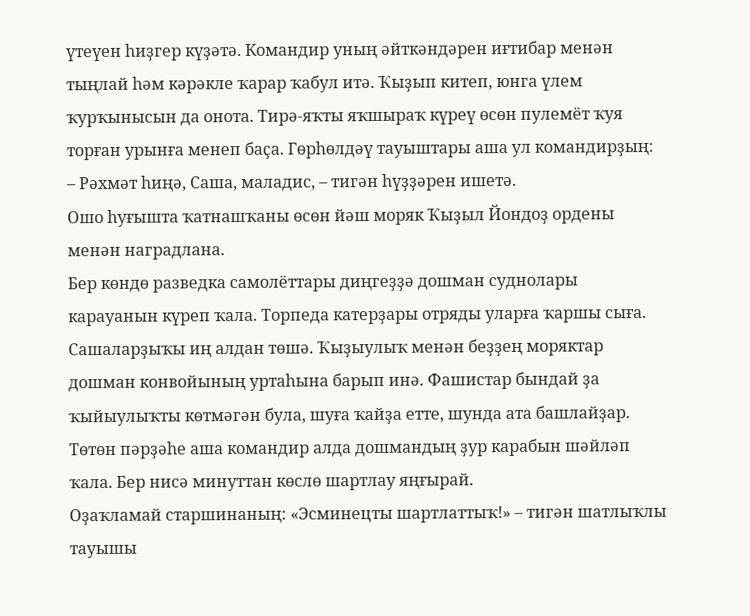үтеүен һиҙгер күҙәтә. Командир уның әйткәндәрен иғтибар менән тыңлай һәм кәрәкле ҡарар ҡабул итә. Ҡыҙып китеп, юнга үлем ҡурҡынысын да онота. Тирә-яҡты яҡшыраҡ күреү өсөн пулемёт ҡуя торған урынға менеп баҫа. Гөрһөлдәү тауыштары аша ул командирҙың:
– Рәхмәт һиңә, Саша, маладис, – тигән һүҙҙәрен ишетә.
Ошо һуғышта ҡатнашҡаны өсөн йәш моряк Ҡыҙыл Йондоҙ ордены менән наградлана.
Бер көндө разведка самолёттары диңгеҙҙә дошман суднолары карауанын күреп ҡала. Торпеда катерҙары отряды уларға ҡаршы сыға. Сашаларҙыҡы иң алдан төшә. Ҡыҙыулыҡ менән беҙҙең моряктар дошман конвойының уртаһына барып инә. Фашистар бындай ҙа ҡыйыулыҡты көтмәгән була, шуға ҡайҙа етте, шунда ата башлайҙар. Төтөн пәрҙәһе аша командир алда дошмандың ҙур карабын шәйләп ҡала. Бер нисә минуттан көслө шартлау яңғырай.
Оҙаҡламай старшинаның: «Эсминецты шартлаттыҡ!» – тигән шатлыҡлы тауышы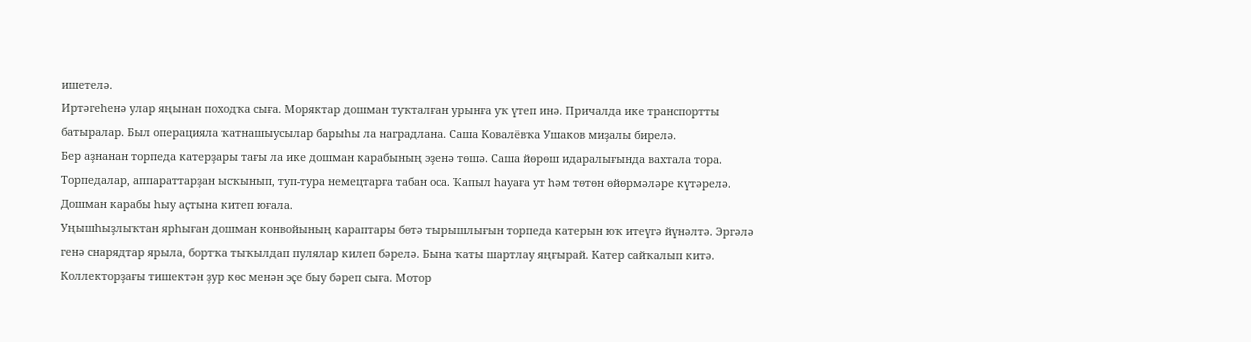ишетелә.
Иртәгеһенә улар яңынан походҡа сыға. Моряктар дошман туҡталған урынға уҡ үтеп инә. Причалда ике транспортты батыралар. Был операцияла ҡатнашыусылар барыһы ла наградлана. Саша Ковалёвҡа Ушаков миҙалы бирелә.
Бер аҙнанан торпеда катерҙары тағы ла ике дошман карабының эҙенә төшә. Саша йөрөш идаралығында вахтала тора. Торпедалар, аппараттарҙан ысҡынып, туп-тура немецтарға табан оса. Ҡапыл һауаға ут һәм төтөн өйөрмәләре күтәрелә. Дошман карабы һыу аҫтына китеп юғала.
Уңышһыҙлыҡтан ярһыған дошман конвойының караптары бөтә тырышлығын торпеда катерын юҡ итеүгә йүнәлтә. Эргәлә генә снарядтар ярыла, бортҡа тыҡылдап пулялар килеп бәрелә. Бына ҡаты шартлау яңғырай. Катер сайҡалып китә. Коллекторҙағы тишектән ҙур көс менән эҫе быу бәреп сыға. Мотор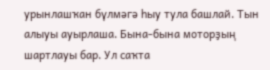урынлашҡан бүлмәгә һыу тула башлай. Тын алыуы ауырлаша. Бына-бына моторҙың шартлауы бар. Ул саҡта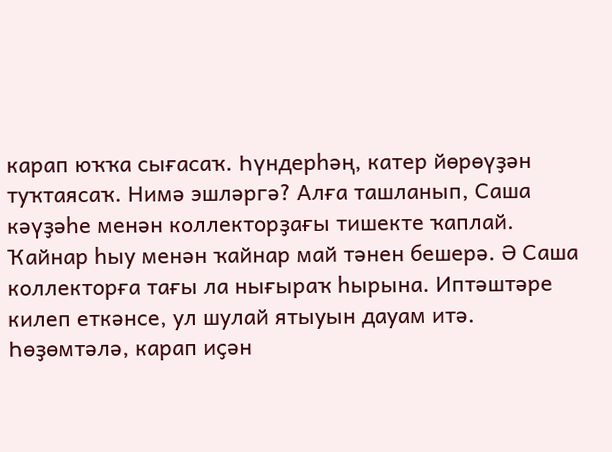карап юҡҡа сығасаҡ. Һүндерһәң, катер йөрөүҙән туҡтаясаҡ. Нимә эшләргә? Алға ташланып, Саша кәүҙәһе менән коллекторҙағы тишекте ҡаплай. Ҡайнар һыу менән ҡайнар май тәнен бешерә. Ә Саша коллекторға тағы ла нығыраҡ һырына. Иптәштәре килеп еткәнсе, ул шулай ятыуын дауам итә. Һөҙөмтәлә, карап иҫән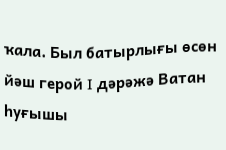ҡала. Был батырлығы өсөн йәш герой I дәрәжә Ватан һуғышы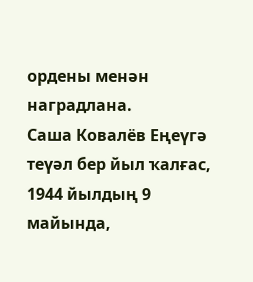ордены менән наградлана.
Саша Ковалёв Еңеүгә теүәл бер йыл ҡалғас, 1944 йылдың 9 майында,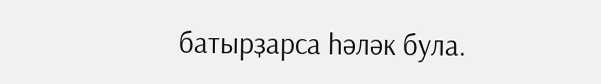батырҙарса һәләк була.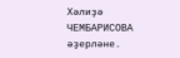Хәлиҙә ЧЕМБАРИСОВА әҙерләне.